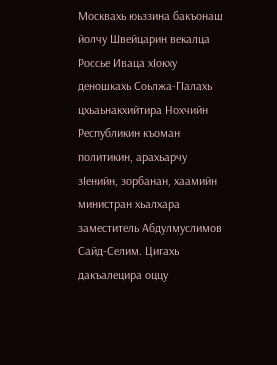Москвахь юьззина бакъонаш йолчу Швейцарин векалца Россье Иваца хIокху деношкахь Соьлжа-ГIалахь цхьаьнакхийтира Нохчийн Республикин къоман политикин, арахьарчу зIенийн, зорбанан, хаамийн министран хьалхара заместитель Абдулмуслимов Сайд-Селим. Цигахь дакъалецира оццу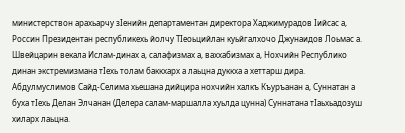министерствон арахьарчу зIенийн департаментан директора Хаджимурадов Iийсас а, Россин Президентан республикехь йолчу ТIеоьцийлан куьйгалхочо Джунаидов Лоьмас а.
Швейцарин векала Ислам-динах а, салафизмах а, ваххабизмах а, Нохчийн Республико динан экстремизмана тIехь толам баккхарх а лаьцна дуккха а хеттарш дира.
Абдулмуслимов Сайд-Селима хьешана дийцира нохчийн халкъ Къуръанан а, Суннатан а буха тIехь Делан Элчанан (Делера салам-маршалла хуьлда цунна) Суннатана тIаьхьадозуш хиларх лаьцна.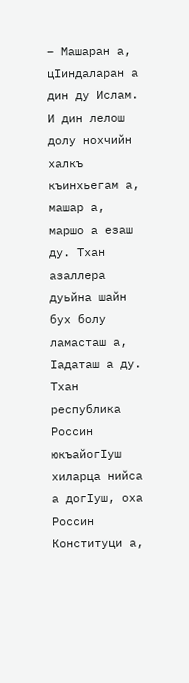– Машаран а, цIиндаларан а дин ду Ислам. И дин лелош долу нохчийн халкъ къинхьегам а, машар а, маршо а езаш ду. Тхан азаллера дуьйна шайн бух болу ламасташ а, Iадаташ а ду. Тхан республика Россин юкъайогIуш хиларца нийса а догIуш, оха Россин Конституци а,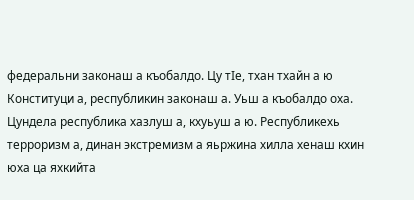федеральни законаш а къобалдо. Цу тIе, тхан тхайн а ю Конституци а, республикин законаш а. Уьш а къобалдо оха. Цундела республика хазлуш а, кхуьуш а ю. Республикехь терроризм а, динан экстремизм а яьржина хилла хенаш кхин юха ца яхкийта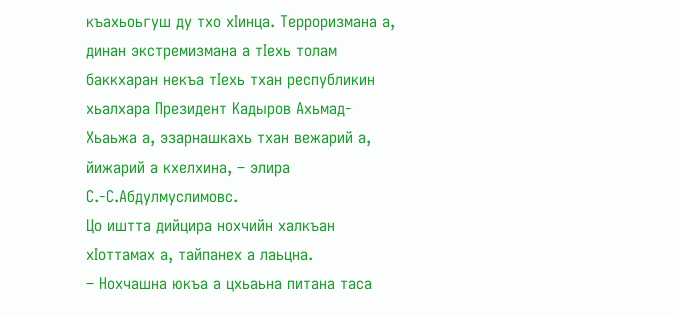къахьоьгуш ду тхо хIинца. Терроризмана а, динан экстремизмана а тIехь толам баккхаран некъа тIехь тхан республикин хьалхара Президент Кадыров Ахьмад-Хьаьжа а, эзарнашкахь тхан вежарий а, йижарий а кхелхина, – элира С.-С.Абдулмуслимовс.
Цо иштта дийцира нохчийн халкъан хIоттамах а, тайпанех а лаьцна.
– Нохчашна юкъа а цхьаьна питана таса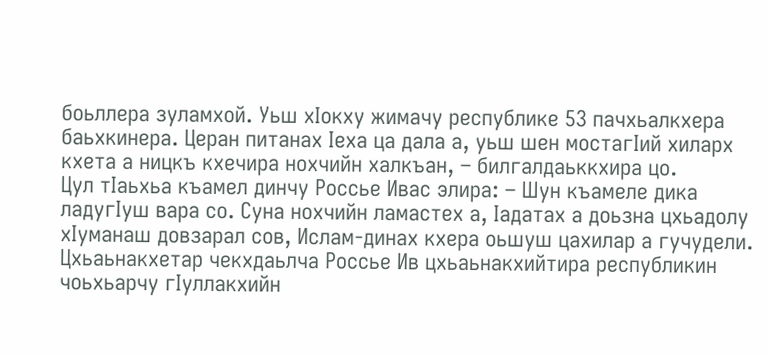боьллера зуламхой. Уьш хIокху жимачу республике 53 пачхьалкхера баьхкинера. Церан питанах Iеха ца дала а, уьш шен мостагIий хиларх кхета а ницкъ кхечира нохчийн халкъан, – билгалдаьккхира цо.
Цул тIаьхьа къамел динчу Россье Ивас элира: – Шун къамеле дика ладугIуш вара со. Суна нохчийн ламастех а, Iадатах а доьзна цхьадолу хIуманаш довзарал сов, Ислам-динах кхера оьшуш цахилар а гучудели.
Цхьаьнакхетар чекхдаьлча Россье Ив цхьаьнакхийтира республикин чоьхьарчу гIуллакхийн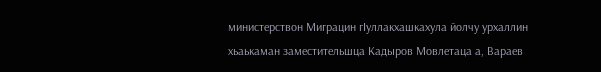министерствон Миграцин гIуллакхашкахула йолчу урхаллин хьаькаман заместительшца Кадыров Мовлетаца а, Вараев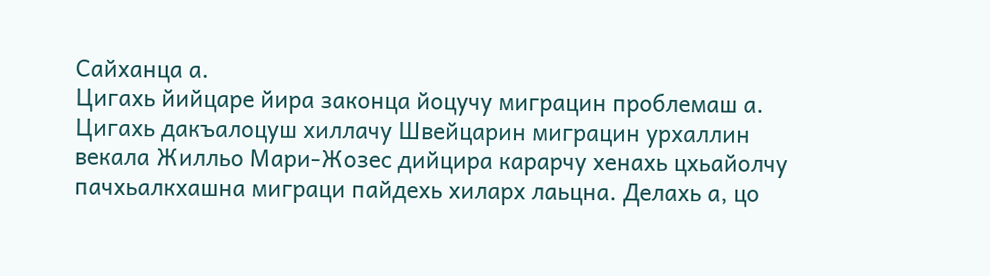Сайханца а.
Цигахь йийцаре йира законца йоцучу миграцин проблемаш а.
Цигахь дакъалоцуш хиллачу Швейцарин миграцин урхаллин векала Жилльо Мари-Жозес дийцира карарчу хенахь цхьайолчу пачхьалкхашна миграци пайдехь хиларх лаьцна. Делахь а, цо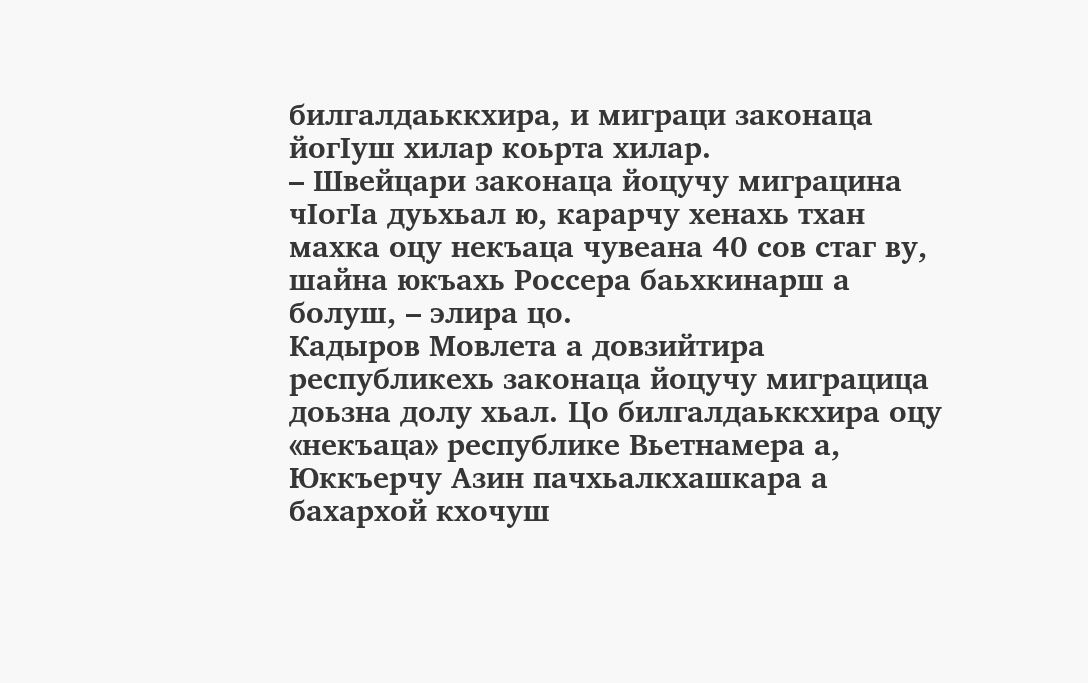билгалдаьккхира, и миграци законаца йогIуш хилар коьрта хилар.
– Швейцари законаца йоцучу миграцина чIогIа дуьхьал ю, карарчу хенахь тхан махка оцу некъаца чувеана 40 сов стаг ву, шайна юкъахь Россера баьхкинарш а болуш, – элира цо.
Кадыров Мовлета а довзийтира республикехь законаца йоцучу миграцица доьзна долу хьал. Цо билгалдаьккхира оцу «некъаца» республике Вьетнамера а, Юккъерчу Азин пачхьалкхашкара а бахархой кхочуш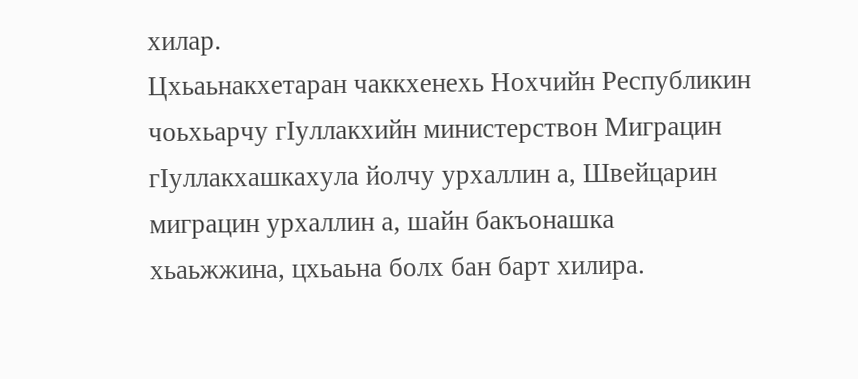хилар.
Цхьаьнакхетаран чаккхенехь Нохчийн Республикин чоьхьарчу гIуллакхийн министерствон Миграцин гIуллакхашкахула йолчу урхаллин а, Швейцарин миграцин урхаллин а, шайн бакъонашка хьаьжжина, цхьаьна болх бан барт хилира.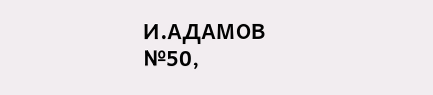И.АДАМОВ
№50,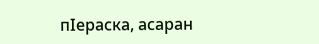пIераска, асаран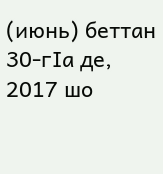(июнь) беттан 30-гIа де, 2017 шо